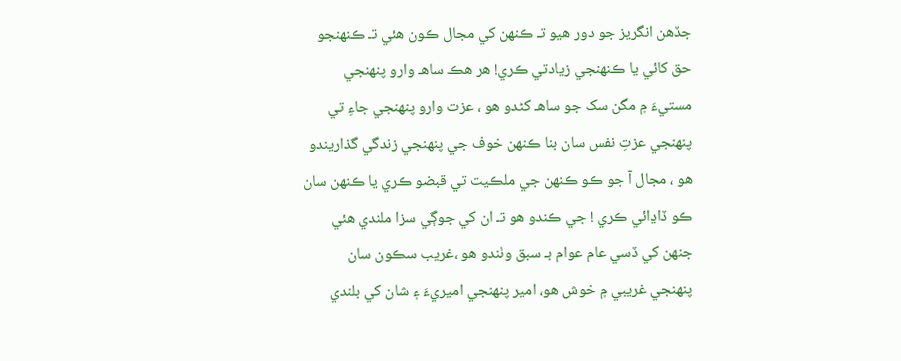جڏهن انگريز جو دور هيو تـ ڪنهن کي مجال ڪون هئي تـ ڪنهنجو حق کائي يا ڪنهنجي زيادتي ڪري! هر هڪ ساهـ وارو پنهنجي مستيءَ ۾ مگن سک جو ساهـ کڻدو هو ، عزت وارو پنهنجي جاءِ تي پنهنجي عزتِ نفس سان بنا ڪنهن خوف جي پنهنجي زندگي گذاريندو هو ، مجال آ جو ڪو ڪنهن جي ملڪيت تي قبضو ڪري يا ڪنهن سان ڪو ڏاڍائي ڪري ! جي ڪندو هو تـ ان کي جوڳي سزا ملندي هئي جنهن کي ڏسي عام عوام بـ سبق وٺندو هو ،غريب سڪون سان پنهنجي غريبي ۾ خوش هو، امير پنهنجي اميريءَ ۽ شان کي بلندي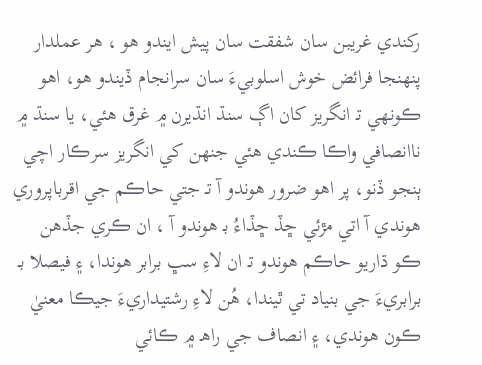رکندي غريبن سان شفقت سان پيش ايندو هو ، هر عملدار پنهنجا فرائض خوش اسلوبيءَ سان سرانجام ڏيندو هو، اهو ڪونهي تـ انگريز کان اڳ سنڌ انڌيرن ۾ غرق هئي، يا سنڌ ۾ ناانصافي واڪا ڪندي هئي جنهن کي انگريز سرڪار اچي ٻنجو ڏنو، پر اهو ضرور هوندو آ تـ جتي حاڪم جي اقرباپروري هوندي آ اتي مڙئي ڇڏ ڇڏاءُ بـ هوندو آ ، ان ڪري جڏهن ڪو ڌاريو حاڪم هوندو تـ ان لاءِ سڀ برابر هوندا، ۽ فيصلا بـ برابريءَ جي بنياد تي ٿيندا، هُن لاءِ رشتيداريءَ جيڪا معنيٰ ڪون هوندي، ۽ انصاف جي راهـ ۾ ڪائي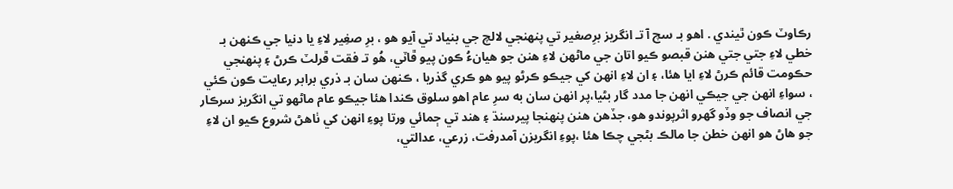رڪاوٽ ڪون ٿيندي . اهو بـ سچ آ تـ انگريز برِصغير تي پنهنجي لالچ جي بنياد تي آيو هو ، برِ صغِير لاءِ يا دنيا جي ڪنهن بـ خطي لاءِ جتي جتي هنن قبصو ڪيو اتان جي ماڻهن لاءِ هنن جو هيانءُ ڪون پيو ڦاٽي، هُو تـ فقت ڦرلٽ ڪرڻ ۽ پنهنجي حڪومت قائم ڪرڻ لاءِ ايا هئا، ۽ ان لاءِ انهن کي جيڪو ڪرڻو پيو هو ڪري گذريا ، ڪنهن سان بـ ذري برابر رعايت ڪون ڪئي ، سواءِ انهن جي جيڪي انهن جا مدد گار بڻيا،پر انهن سان به سرِ عام اهو سلوق ڪندا هئا جيڪو عام ماڻهو تي انگريز سرڪار جي انصاف جو وڏو گهرو اثرپوندو هو، جڏهن هنن پنهنجا پيرسنڌ ۽ هند تي ڄمائي ورتا پوءِ انهن کي ٺاهڻ شروع ڪيو ان لاءِ جو هاڻ هو انهن خطن جا مالڪ بڻجي چڪا هئا ،پوءِ انگريزن آمدرفت، زرعي، عدالتي،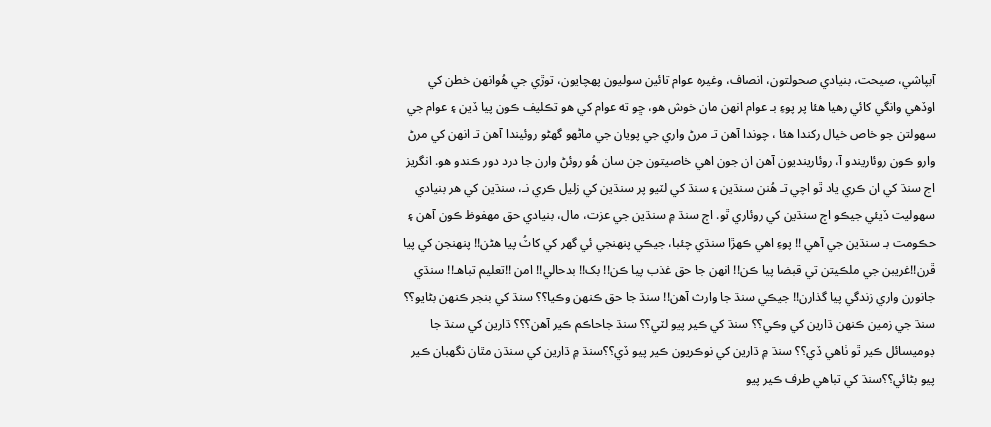آبپاشي، صيحت، بنيادي صحولتون، انصاف، وغيره عوام تائين سوليون پهچايون، توڙي جي هُوانهن خطن کي اوڏهي وانگي کائي رهيا هئا پر پوءِ بـ عوام انهن مان خوش هو، ڇو ته عوام کي هو تڪليف ڪون پيا ڏين ۽ عوام جي سهولتن جو خاص خيال رکندا هئا ، چوندا آهن تـ مرڻ واري جي پويان جي ماڻهو گھڻو روئيندا آهن تـ انهن کي مرڻ وارو ڪون روئاريندو آ، روئارينديون آهن ان جون اهي خاصيتون جن سان هُو روئڻ وارن جا درد دور ڪندو هو. انگريز اج سنڌ کي ان ڪري ياد ٿو اچي تـ هُنن سنڌين ۽ سنڌ کي لٽيو پر سنڌين کي زليل ڪري نـ، سنڌين کي هر بنيادي سهوليت ڏيئي جيڪو اڄ سنڌين کي روئاري ٿو. اڄ سنڌ ۾ سنڌين جي عزت، مال، بنيادي حق مهفوظ ڪون آهن ۽ حڪومت بـ سنڌين جي آهي !! پوءِ اهي ڪهڙا سنڌي چئبا، جيڪي پنهنجي ئي گهر کي کاٽُ پيا هڻن!! پنهنجن کي پيا ڦرن!!غريبن جي ملڪيتن تي قبضا پيا ڪن!! انهن جا حق غذب پيا ڪن!! بک!! بدحالي!! امن !!تعليم تباهـ!! سنڌي جانورن واري زندگي پيا گذارن!! جيڪي سنڌ جا وارث آهن!! سنڌ جا حق ڪنهن وڪيا؟؟ سنڌ کي بنجر ڪنهن بڻايو؟؟ سنڌ جي زمين ڪنهن ڌارين کي وڪي؟؟ سنڌ کي ڪير پيو لٽي؟؟ سنڌ جاحاڪم ڪير آهن؟؟؟ ڌارين کي سنڌ جا ڊوميسائل ڪير ٿو ٺاهي ڏي؟؟ سنڌ ۾ ڌارين کي نوڪريون ڪير پيو ڏي؟؟سنڌ ۾ ڌارين کي سنڌن مٿان نگهبان ڪير پيو بڻائي؟؟سنڌ کي تباهي طرف ڪير پيو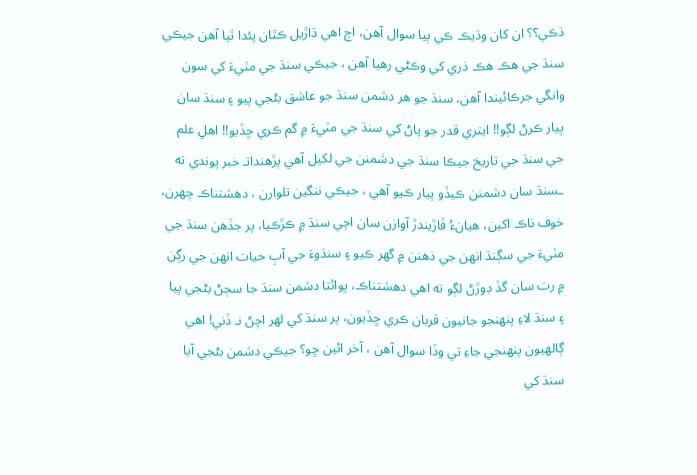ڌڪي؟؟ ان کان وڌيڪ ڪي ٻيا سوال آهن، اڄ اهي ڌاڙيل ڪٿان پئدا ٿيا آهن جيڪي سنڌ جي هڪ هڪ ذري کي وڪڻي رهيا آهن ، جيڪي سنڌ جي مٽيءَ کي سون وانگي جرڪائيندا آهن، سنڌ جو هر دشمن سنڌ جو عاشق بڻجي پيو ۽ سنڌ سان پيار ڪرڻ لڳو!! ايتري قدر جو پاڻ کي سنڌ جي مٽيءَ ۾ گم ڪري ڇڏيو!! اهلِ علم جي سنڌ جي تاريخ جيڪا سنڌ جي دشمنن جي لکيل آهي پڙهنداتـ خبر پوندي ته ـسنڌ سان دشمنن ڪيڏو پيار ڪيو آهي ، جيڪي ننگين تلوارن ، دهشتناڪ چهرن، خوف ناڪ اکين، هيانءُ ڦاڙيندڙ آوازن سان اچي سنڌ ۾ ڪڙڪيا، پر جڏهن سنڌ جي مٽيءَ جي سڳنڌ انهن جي ذهنن ۾ گھر ڪيو ۽ سنڌوءَ جي آبِ حيات انهن جي رڳن ۾ رت سان گڏ ڊوڙڻ لڳو ته اهي دهشتناڪ، ڀوائتا دشمن سنڌ جا سڄڻ بڻجي پيا ۽ سنڌ لاءِ پنهنجو جانيون قربان ڪري ڇڏيون، پر سنڌ کي لهر اچڻ نـ ڏني! اهي ڳالهيون پنهنجي جاءِ تي وڏا سوال آهن ، آخر ائين ڇو؟ جيڪي دشمن بڻجي آيا سنڌ کي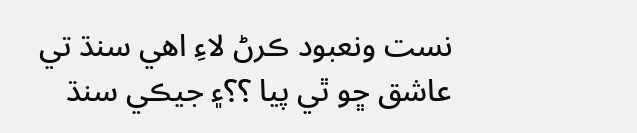نست ونعبود ڪرڻ لاءِ اهي سنڌ تي عاشق ڇو ٿي پيا ؟؟۽ جيڪي سنڌ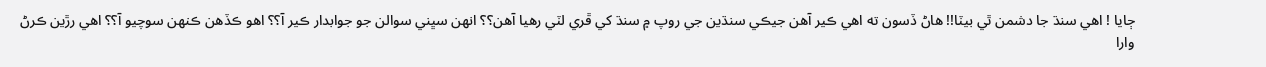ڄايا ! اهي سنڌ جا دشمن ٿي بيٽا!! هاڻ ڏسون ته اهي ڪير آهن جيڪي سنڌين جي روپ ۾ سنڌ کي ڦري لٽي رهيا آهن؟؟ انهن سڀني سوالن جو جوابدار ڪير آ؟؟ اهو ڪڏهن ڪنهن سوچيو آ؟؟ اهي رڙين ڪرڻ وارا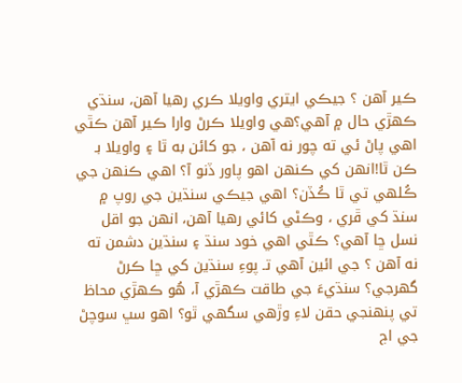ڪير آهن ؟ جيڪي ايتري واويلا ڪري رهيا آهن، سنڌي ڪهڙي حال ۾ آهي؟هي واويلا ڪرڻ وارا ڪير آهن ڪٿي اهي پاڻ ئي ته چور نه آهن ، جو کائن به ٿا ۽ واويلا بـ ڪن ٿا!انهن کي ڪنهن اهو پاور ڏنو آ؟ اهي ڪنهن جي ڪُلهي تي ٿا ڪُڏن؟ اهي جيڪي سنڌين جي روپ ۾ سنڌ کي ڦري ، وڪڻي کائي رهيا آهن، انهن جو اقل نسل ڇا آهي؟ ڪٿي اهي خود سنڌ ۽ سنڌين دشمن ته نه آهن ؟ جي ائين آهي تـ پوءِ سنڌين کي ڇا ڪرڻ گھرجي؟ سنڌيءَ جي طاقت ڪهڙي آ، هُو ڪهڙي محاظ تي پنهنجي حقن لاءِ وڙهي سگھي ٿو؟ اهو سڀ سوچڻ جي اڄ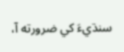سنڌيءَ کي ضرورته آ،